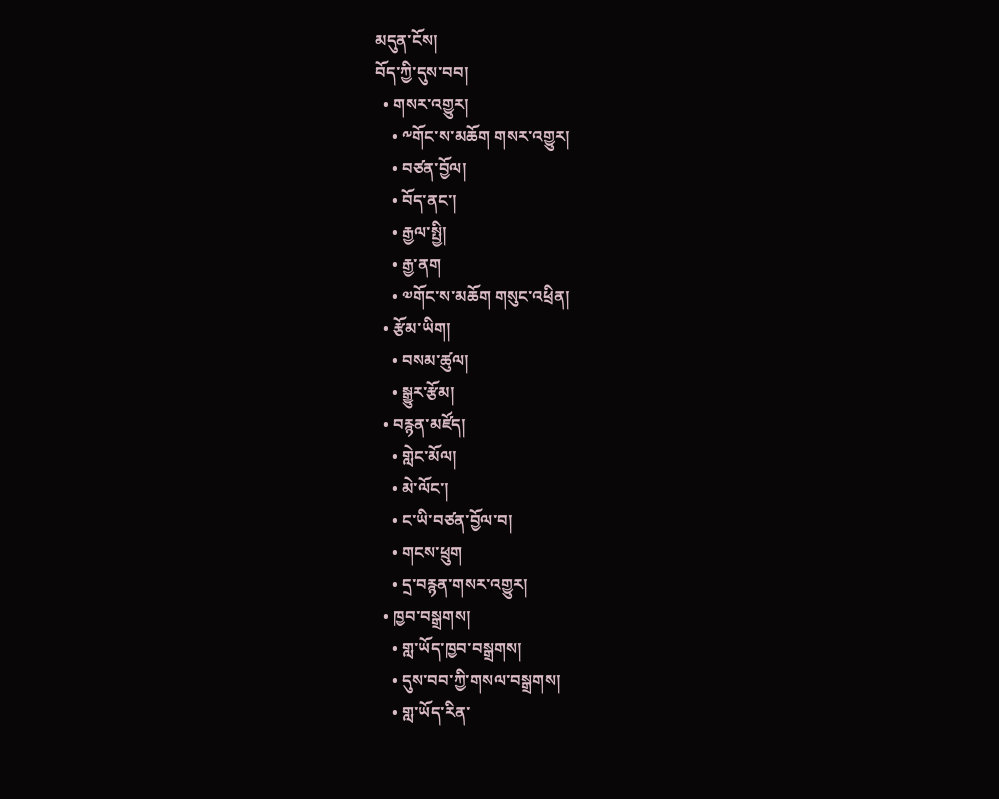མདུན་ངོས།
བོད་ཀྱི་དུས་བབ།
  • གསར་འགྱུར།
    • ༸གོང་ས་མཆོག གསར་འགྱུར།
    • བཙན་བྱོལ།
    • བོད་ནང་།
    • རྒྱལ་སྤྱི།
    • རྒྱ་ནག
    • ༧གོང་ས་མཆོག གསུང་འཕྲིན།
  • རྩོམ་ཡིག།
    • བསམ་ཚུལ།
    • སྒྱུར་རྩོམ།
  • བརྙན་མཛོད།
    • གླེང་མོལ།
    • མེ་ལོང་།
    • ང་ཡི་བཙན་བྱོལ་བ།
    • གངས་ཕྲུག
    • དྲ་བརྙན་གསར་འགྱུར།
  • ཁྱབ་བསྒྲགས།
    • གླ་ཡོད་ཁྱབ་བསྒྲགས།
    • དུས་བབ་ཀྱི་གསལ་བསྒྲགས།
    • གླ་ཡོད་རིན་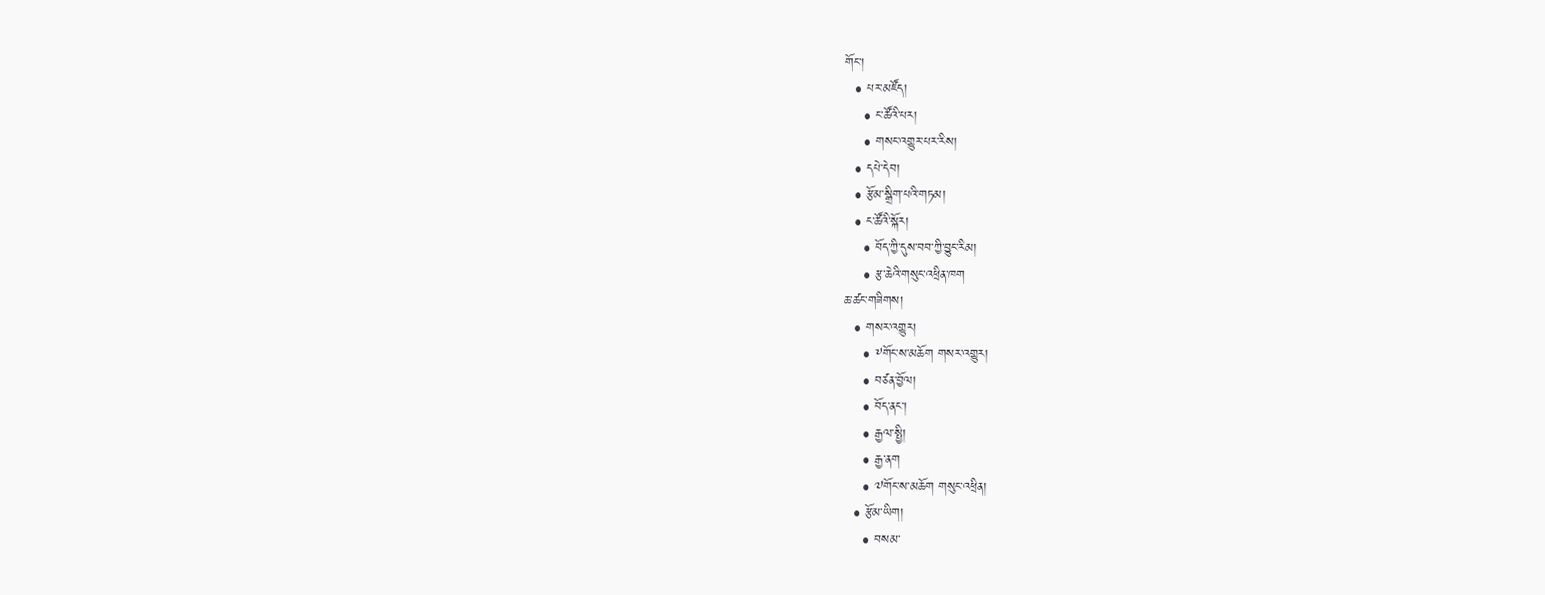གོང་།
  • པར་མཛོད།
    • ང་ཚོའི་པར།
    • གསང་འགྱུར་པར་རིས།
  • དཔེ་དེབ།
  • རྩོམ་སྒྲིག་པའི་གཏམ།
  • ང་ཚོའི་སྐོར།
    • བོད་ཀྱི་དུས་བབ་ཀྱི་བྱུང་རིམ།
    • རྩ་ཆེའི་གསུང་འཕྲིན་ཁག
ཆ་ཚང་གཟིགས།
  • གསར་འགྱུར།
    • ༸གོང་ས་མཆོག གསར་འགྱུར།
    • བཙན་བྱོལ།
    • བོད་ནང་།
    • རྒྱལ་སྤྱི།
    • རྒྱ་ནག
    • ༧གོང་ས་མཆོག གསུང་འཕྲིན།
  • རྩོམ་ཡིག།
    • བསམ་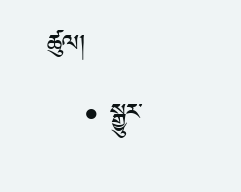ཚུལ།
    • སྒྱུར་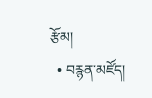རྩོམ།
  • བརྙན་མཛོད།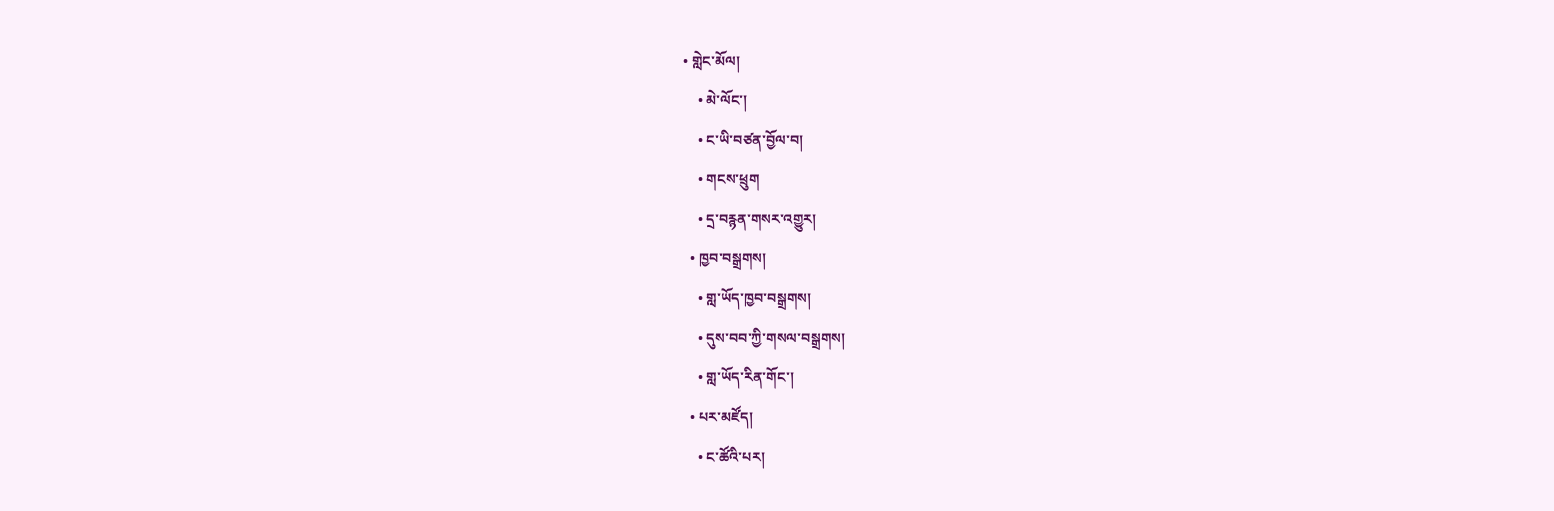• གླེང་མོལ།
    • མེ་ལོང་།
    • ང་ཡི་བཙན་བྱོལ་བ།
    • གངས་ཕྲུག
    • དྲ་བརྙན་གསར་འགྱུར།
  • ཁྱབ་བསྒྲགས།
    • གླ་ཡོད་ཁྱབ་བསྒྲགས།
    • དུས་བབ་ཀྱི་གསལ་བསྒྲགས།
    • གླ་ཡོད་རིན་གོང་།
  • པར་མཛོད།
    • ང་ཚོའི་པར།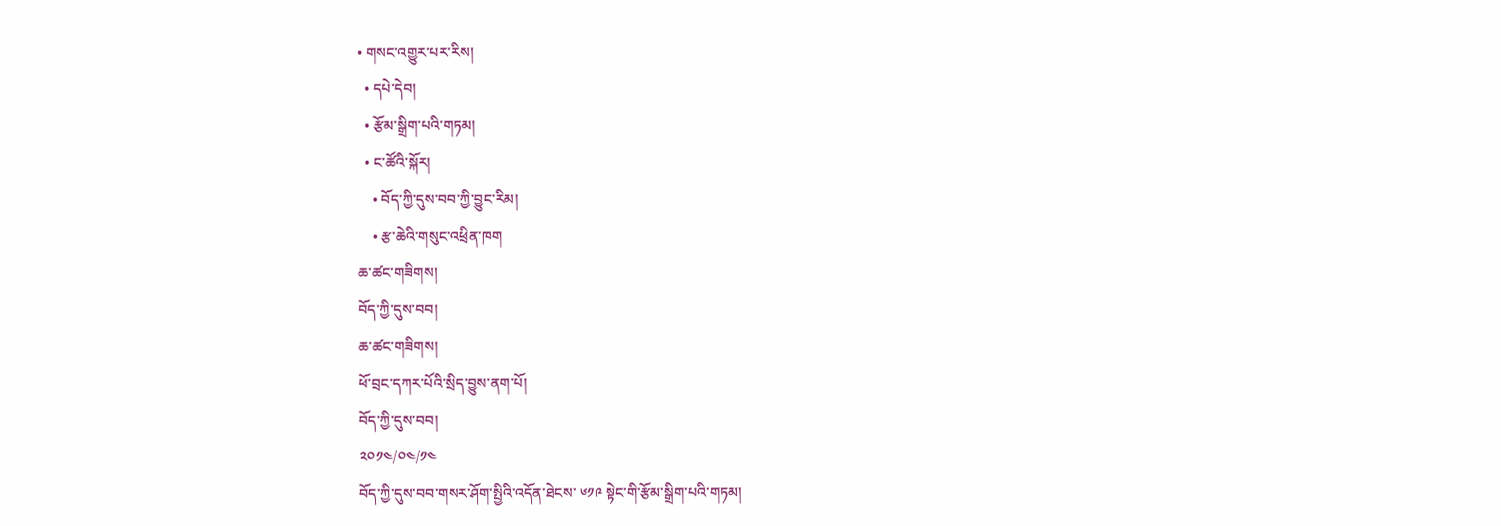• གསང་འགྱུར་པར་རིས།
  • དཔེ་དེབ།
  • རྩོམ་སྒྲིག་པའི་གཏམ།
  • ང་ཚོའི་སྐོར།
    • བོད་ཀྱི་དུས་བབ་ཀྱི་བྱུང་རིམ།
    • རྩ་ཆེའི་གསུང་འཕྲིན་ཁག
ཆ་ཚང་གཟིགས།
བོད་ཀྱི་དུས་བབ།
ཆ་ཚང་གཟིགས།
ཕོ་བྲང་དཀར་པོའི་སྲིད་བྱུས་ནག་པོ།
བོད་ཀྱི་དུས་བབ།
༢༠༡༤/༠༤/༡༤
བོད་ཀྱི་དུས་བབ་གསར་ཤོག་སྤྱིའི་འདོན་ཐེངས་ ༦༡༩ སྟེང་གི་རྩོམ་སྒྲིག་པའི་གཏམ།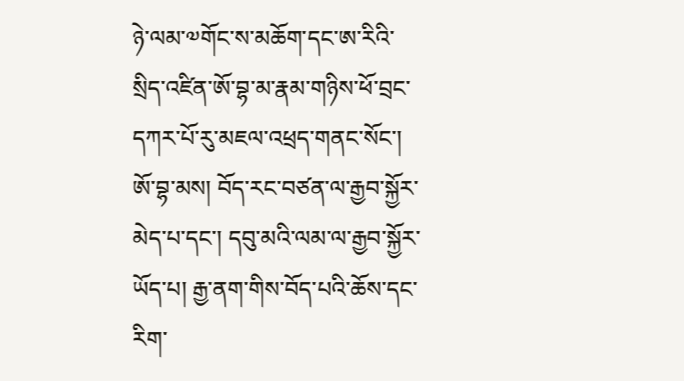ཉེ་ལམ་༧གོང་ས་མཆོག་དང་ཨ་རིའི་སྲིད་འཛིན་ཨོ་བྷ་མ་རྣམ་གཉིས་ཕོ་བྲང་དཀར་པོ་རུ་མཇལ་འཕྲད་གནང་སོང་། ཨོ་བྷ་མས། བོད་རང་བཙན་ལ་རྒྱབ་སྐྱོར་མེད་པ་དང་། དབུ་མའི་ལམ་ལ་རྒྱབ་སྐྱོར་ཡོད་པ། རྒྱ་ནག་གིས་བོད་པའི་ཆོས་དང་རིག་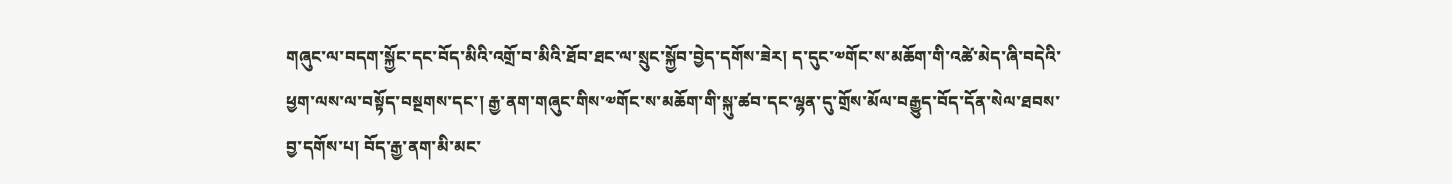གཞུང་ལ་བདག་སྐྱོང་དང་བོད་མིའི་འགྲོ་བ་མིའི་ཐོབ་ཐང་ལ་སྲུང་སྐྱོབ་བྱེད་དགོས་ཟེར། ད་དུང་༧གོང་ས་མཆོག་གི་འཚེ་མེད་ཞི་བདེའི་ཕྱག་ལས་ལ་བསྟོད་བསྔགས་དང་། རྒྱ་ནག་གཞུང་གིས་༧གོང་ས་མཆོག་གི་སྐུ་ཚབ་དང་ལྷན་དུ་གྲོས་མོལ་བརྒྱུད་བོད་དོན་སེལ་ཐབས་བྱ་དགོས་པ། བོད་རྒྱ་ནག་མི་མང་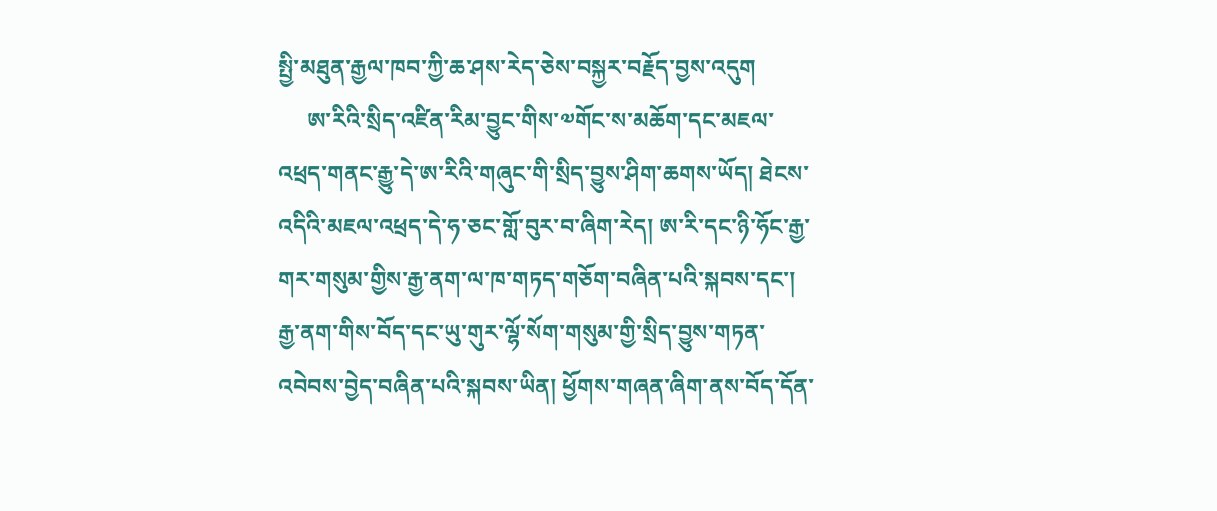སྤྱི་མཐུན་རྒྱལ་ཁབ་ཀྱི་ཆ་ཤས་རེད་ཅེས་བསྐྱར་བརྗོད་བྱས་འདུག
     ཨ་རིའི་སྲིད་འཛིན་རིམ་བྱུང་གིས་༧གོང་ས་མཆོག་དང་མཇལ་འཕྲད་གནང་རྒྱུ་དེ་ཨ་རིའི་གཞུང་གི་སྲིད་བྱུས་ཤིག་ཆགས་ཡོད། ཐེངས་འདིའི་མཇལ་འཕྲད་དེ་ཧ་ཅང་གློ་བུར་བ་ཞིག་རེད། ཨ་རི་དང་ཉི་ཧོང་རྒྱ་གར་གསུམ་གྱིས་རྒྱ་ནག་ལ་ཁ་གཏད་གཅོག་བཞིན་པའི་སྐབས་དང་། རྒྱ་ནག་གིས་བོད་དང་ཡུ་གུར་ལྷོ་སོག་གསུམ་གྱི་སྲིད་བྱུས་གཏན་འབེབས་བྱེད་བཞིན་པའི་སྐབས་ཡིན། ཕྱོགས་གཞན་ཞིག་ནས་བོད་དོན་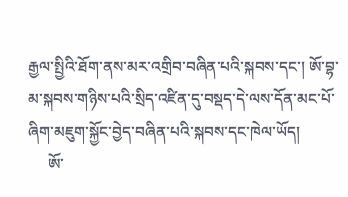རྒྱལ་སྤྱིའི་ཐོག་ནས་མར་འགྲིབ་བཞིན་པའི་སྐབས་དང་། ཨོ་བྷ་མ་སྐབས་གཉིས་པའི་སྲིད་འཛིན་དུ་བསྡད་དེ་ལས་དོན་མང་པོ་ཞིག་མཇུག་སྐྱོང་བྱེད་བཞིན་པའི་སྐབས་དང་ཁེལ་ཡོད།
     ཨོ་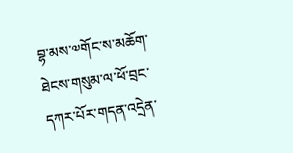བྷ་མས་༧གོང་ས་མཆོག་ཐེངས་གསུམ་ལ་ཕོ་བྲང་དཀར་པོར་གདན་འདྲེན་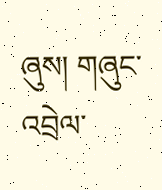ཞུས། གཞུང་འབྲེལ་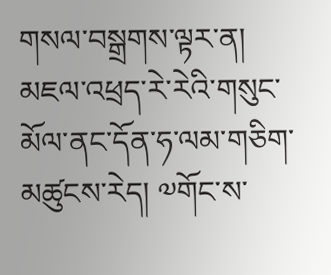གསལ་བསྒྲགས་ལྟར་ན། མཇལ་འཕྲད་རེ་རེའི་གསུང་མོལ་ནང་དོན་ཧ་ལམ་གཅིག་མཚུངས་རེད། ༧གོང་ས་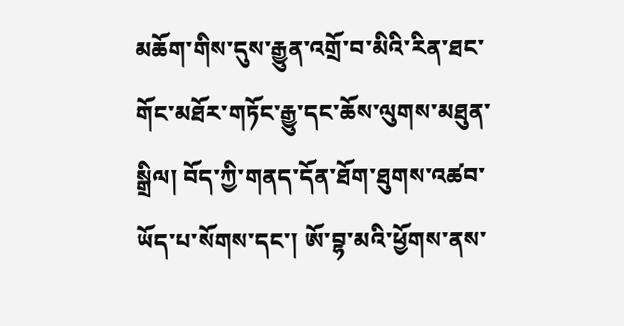མཆོག་གིས་དུས་རྒྱུན་འགྲོ་བ་མིའི་རིན་ཐང་གོང་མཐོར་གཏོང་རྒྱུ་དང་ཆོས་ལུགས་མཐུན་སྒྲིལ། བོད་ཀྱི་གནད་དོན་ཐོག་ཐུགས་འཚབ་ཡོད་པ་སོགས་དང་། ཨོ་བྷ་མའི་ཕྱོགས་ནས་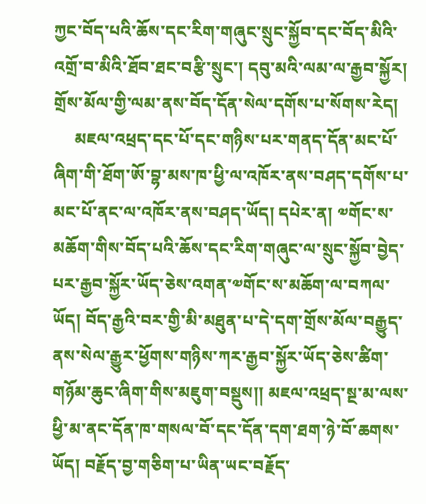ཀྱང་བོད་པའི་ཆོས་དང་རིག་གཞུང་སྲུང་སྐྱོབ་དང་བོད་མིའི་འགྲོ་བ་མིའི་ཐོབ་ཐང་བརྩི་སྲུང་། དབུ་མའི་ལམ་ལ་རྒྱབ་སྐྱོར། གྲོས་མོལ་གྱི་ལམ་ནས་བོད་དོན་སེལ་དགོས་པ་སོགས་རེད།
     མཇལ་འཕྲད་དང་པོ་དང་གཉིས་པར་གནད་དོན་མང་པོ་ཞིག་གི་ཐོག་ཨོ་བྷ་མས་ཁ་ཕྱི་ལ་འཁོར་ནས་བཤད་དགོས་པ་མང་པོ་ནང་ལ་འཁོར་ནས་བཤད་ཡོད། དཔེར་ན། ༧གོང་ས་མཆོག་གིས་བོད་པའི་ཆོས་དང་རིག་གཞུང་ལ་སྲུང་སྐྱོབ་བྱེད་པར་རྒྱབ་སྐྱོར་ཡོད་ཅེས་འགན་༧གོང་ས་མཆོག་ལ་བཀལ་ཡོད། བོད་རྒྱའི་བར་གྱི་མི་མཐུན་པ་དེ་དག་གྲོས་མོལ་བརྒྱུད་ནས་སེལ་རྒྱུར་ཕྱོགས་གཉིས་ཀར་རྒྱབ་སྐྱོར་ཡོད་ཅེས་ཚིག་གཉོམ་ཆུང་ཞིག་གིས་མཇུག་བསྡུས།། མཇལ་འཕྲད་སྔ་མ་ལས་ཕྱི་མ་ནང་དོན་ཁ་གསལ་བོ་དང་དོན་དག་ཐག་ཉེ་བོ་ཆགས་ཡོད། བརྗོད་བྱ་གཅིག་པ་ཡིན་ཡང་བརྗོད་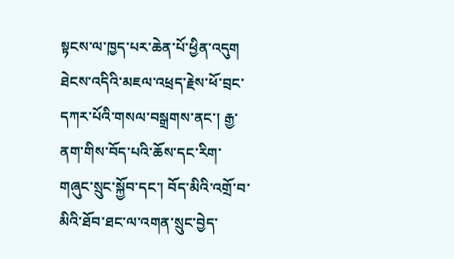སྟངས་ལ་ཁྱད་པར་ཆེན་པོ་ཕྱིན་འདུག ཐེངས་འདིའི་མཇལ་འཕྲད་རྗེས་ཕོ་བྲང་དཀར་པོའི་གསལ་བསྒྲགས་ནང་། རྒྱ་ནག་གིས་བོད་པའི་ཆོས་དང་རིག་གཞུང་སྲུང་སྐྱོབ་དང་། བོད་མིའི་འགྲོ་བ་མིའི་ཐོབ་ཐང་ལ་འགན་སྲུང་བྱེད་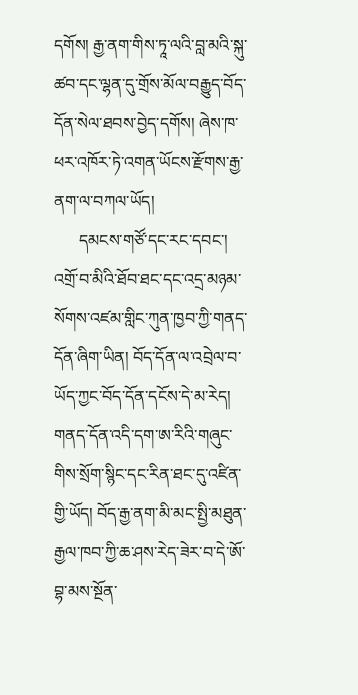དགོས། རྒྱ་ནག་གིས་ཏཱ་ལའི་བླ་མའི་སྐུ་ཚབ་དང་ལྷན་དུ་གྲོས་མོལ་བརྒྱུད་བོད་དོན་སེལ་ཐབས་བྱེད་དགོས། ཞེས་ཁ་ཕར་འཁོར་ཏེ་འགན་ཡོངས་རྫོགས་རྒྱ་ནག་ལ་བཀལ་ཡོད།
      དམངས་གཙོ་དང་རང་དབང་། འགྲོ་བ་མིའི་ཐོབ་ཐང་དང་འདྲ་མཉམ་སོགས་འཛམ་གླིང་ཀུན་ཁྱབ་ཀྱི་གནད་དོན་ཞིག་ཡིན། བོད་དོན་ལ་འབྲེལ་བ་ཡོད་ཀྱང་བོད་དོན་དངོས་དེ་མ་རེད། གནད་དོན་འདི་དག་ཨ་རིའི་གཞུང་གིས་སྲོག་སྙིང་དང་རིན་ཐང་དུ་འཛིན་གྱི་ཡོད། བོད་རྒྱ་ནག་མི་མང་སྤྱི་མཐུན་རྒྱལ་ཁབ་ཀྱི་ཆ་ཤས་རེད་ཟེར་བ་དེ་ཨོ་བྷ་མས་སྔོན་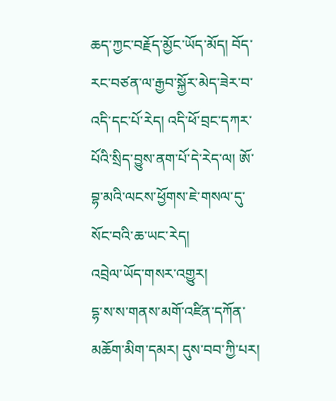ཆད་ཀྱང་བརྗོད་མྱོང་ཡོད་མོད། བོད་རང་བཙན་ལ་རྒྱབ་སྐྱོར་མེད་ཟེར་བ་འདི་དང་པོ་རེད། འདི་ཕོ་བྲང་དཀར་པོའི་སྲིད་བྱུས་ནག་པོ་དེ་རེད་ལ། ཨོ་བྷ་མའི་ལངས་ཕྱོགས་ཇེ་གསལ་དུ་སོང་བའི་ཆ་ཡང་རེད།
འབྲེལ་ཡོད་གསར་འགྱུར།
དྷ་ས་ས་གནས་མགོ་འཛིན་དཀོན་མཆོག་མིག་དམར། དུས་བབ་ཀྱི་པར།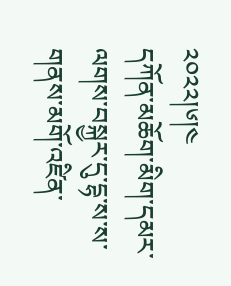༢༠༢༢།༦།༤
དཀོན་མཆོག་མིག་དམར་ལགས་བསྐྱར་དུ་དྷ་ས་ས་གནས་མགོ་འཛིན་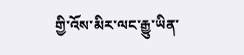གྱི་འོས་མིར་ལང་རྒྱུ་ཡིན་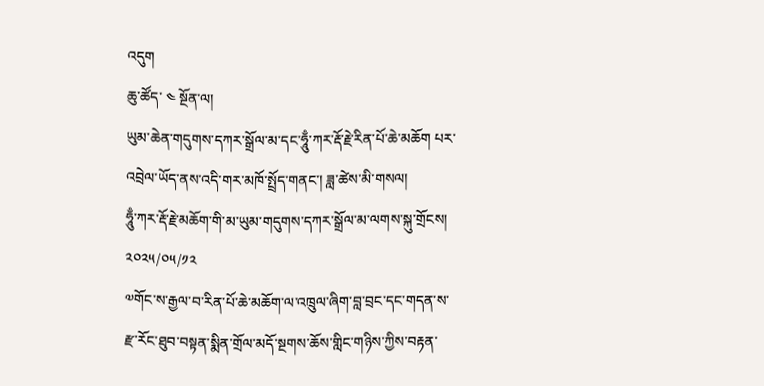འདུག
ཆུ་ཚོད་ ༤ སྔོན་ལ།
ཡུམ་ཆེན་གདུགས་དཀར་སྒྲོལ་མ་དང་ཧཱུྃ་ཀར་རྡོ་རྗེ་རིན་པོ་ཆེ་མཆོག པར་འབྲེལ་ཡོད་ནས་འདི་གར་མཁོ་སྤྲོད་གནང་། ཟླ་ཚེས་མི་གསལ།
ཧཱུྃ་ཀར་རྡོ་རྗེ་མཆོག་གི་མ་ཡུམ་གདུགས་དཀར་སྒྲོལ་མ་ལགས་སྐུ་གྲོངས།
༢༠༢༥/༠༥/༡༢
༧གོང་ས་རྒྱལ་བ་རིན་པོ་ཆེ་མཆོག་ལ་འཁྲུལ་ཞིག་བླ་བྲང་དང་གདན་ས་རྫ་རོང་ཐུབ་བསྟན་སྨིན་གྲོལ་མདོ་སྔགས་ཆོས་གླིང་གཉིས་ཀྱིས་བརྟན་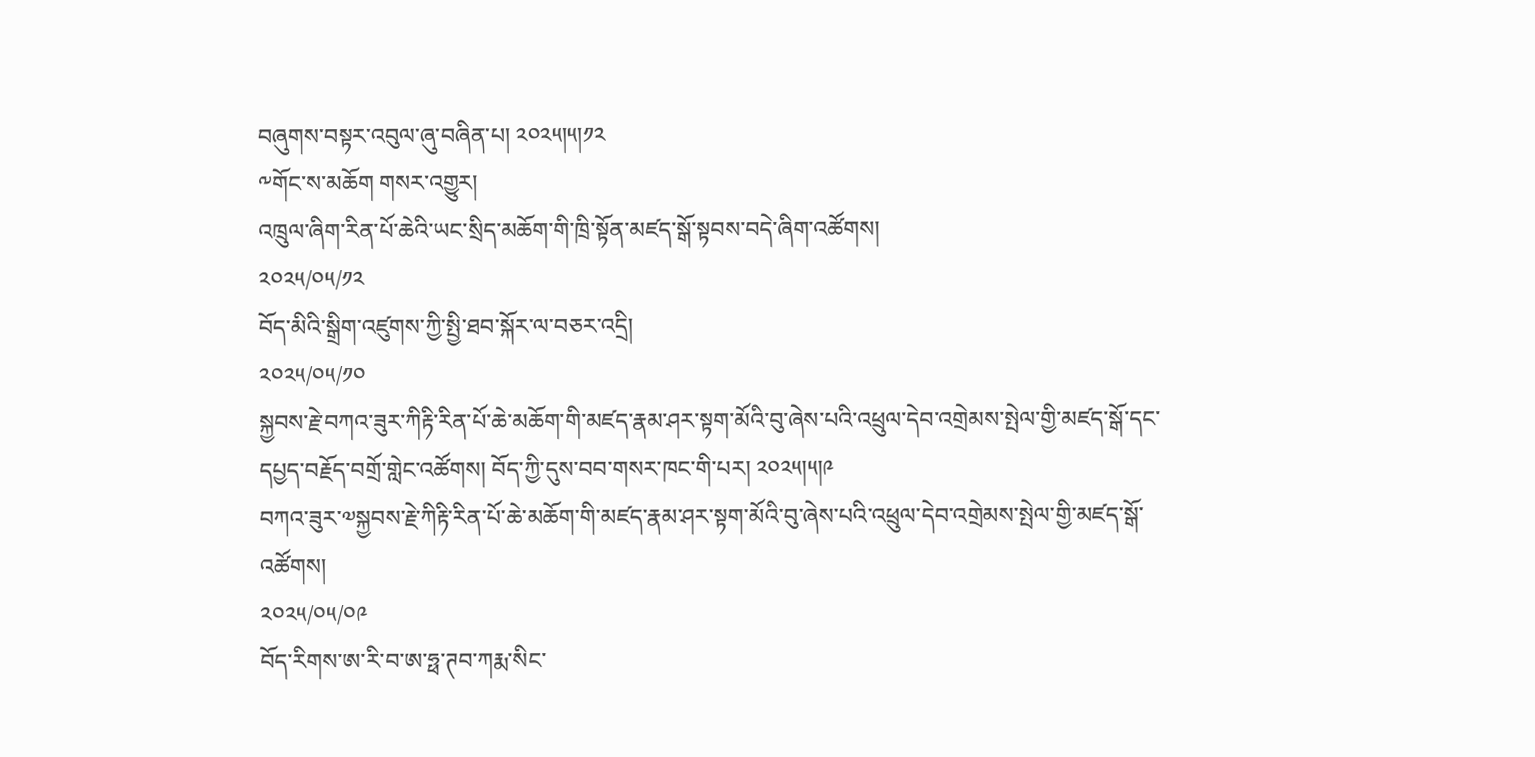བཞུགས་བསྟར་འབུལ་ཞུ་བཞིན་པ། ༢༠༢༥།༥།༡༢
༸གོང་ས་མཆོག གསར་འགྱུར།
འཁྲུལ་ཞིག་རིན་པོ་ཆེའི་ཡང་སྲིད་མཆོག་གི་ཁྲི་སྟོན་མཛད་སྒོ་སྟབས་བདེ་ཞིག་འཚོགས།
༢༠༢༥/༠༥/༡༢
བོད་མིའི་སྒྲིག་འཛུགས་ཀྱི་སྤྱི་ཐབ་སྐོར་ལ་བཅར་འདྲི།
༢༠༢༥/༠༥/༡༠
སྐྱབས་རྗེ་བཀའ་ཟུར་ཀིརྟི་རིན་པོ་ཆེ་མཆོག་གི་མཛད་རྣམ་ཤར་སྟག་མོའི་བུ་ཞེས་པའི་འཕྲུལ་དེབ་འགྲེམས་སྤེལ་གྱི་མཛད་སྒོ་དང་དཔྱད་བརྗོད་བགྲོ་གླེང་འཚོགས། བོད་ཀྱི་དུས་བབ་གསར་ཁང་གི་པར། ༢༠༢༥།༥།༩
བཀའ་ཟུར་༧སྐྱབས་རྗེ་ཀིརྟི་རིན་པོ་ཆེ་མཆོག་གི་མཛད་རྣམ་ཤར་སྟག་མོའི་བུ་ཞེས་པའི་འཕྲུལ་དེབ་འགྲེམས་སྤེལ་གྱི་མཛད་སྒོ་འཚོགས།
༢༠༢༥/༠༥/༠༩
བོད་རིགས་ཨ་རི་བ་ཨ་ཧྥ་ཊབ་ཀརྨ་སིང་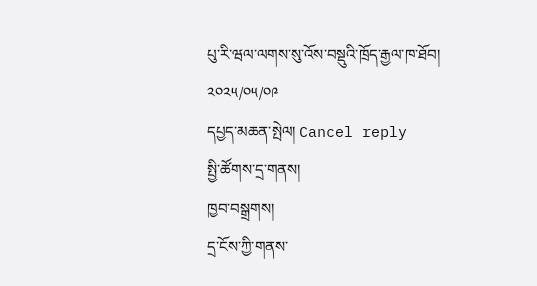པུ་རི་ཝལ་ལགས་སུ་འོས་བསྡུའི་ཁྲོད་རྒྱལ་ཁ་ཐོབ།
༢༠༢༥/༠༥/༠༩
དཔྱད་མཆན་སྤེལ། Cancel reply
སྤྱི་ཚོགས་དྲ་གནས།
ཁྱབ་བསྒྲགས།
དྲ་ངོས་ཀྱི་གནས་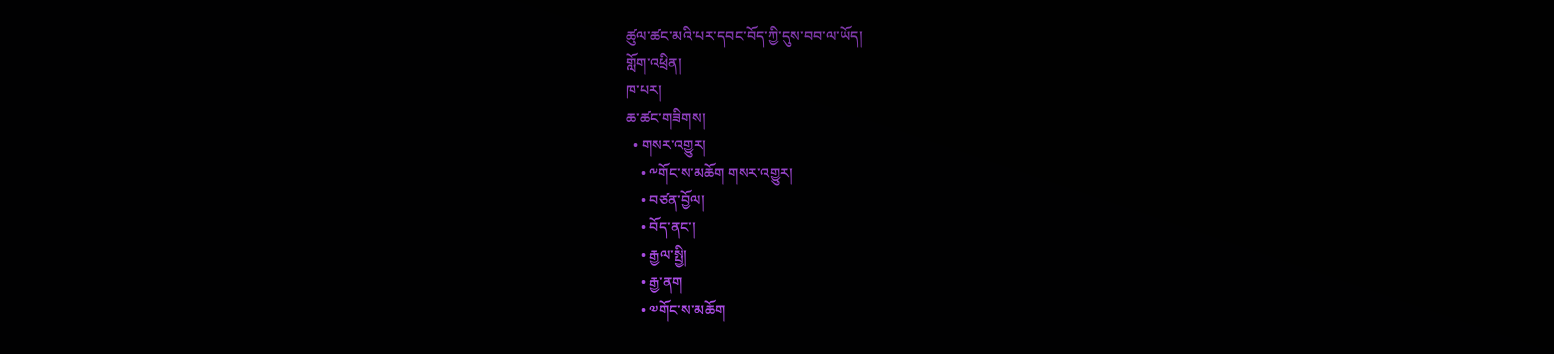ཚུལ་ཚང་མའི་པར་དབང་བོད་ཀྱི་དུས་བབ་ལ་ཡོད།
གློག་འཕྲིན།
ཁ་པར།
ཆ་ཚང་གཟིགས།
  • གསར་འགྱུར།
    • ༸གོང་ས་མཆོག གསར་འགྱུར།
    • བཙན་བྱོལ།
    • བོད་ནང་།
    • རྒྱལ་སྤྱི།
    • རྒྱ་ནག
    • ༧གོང་ས་མཆོག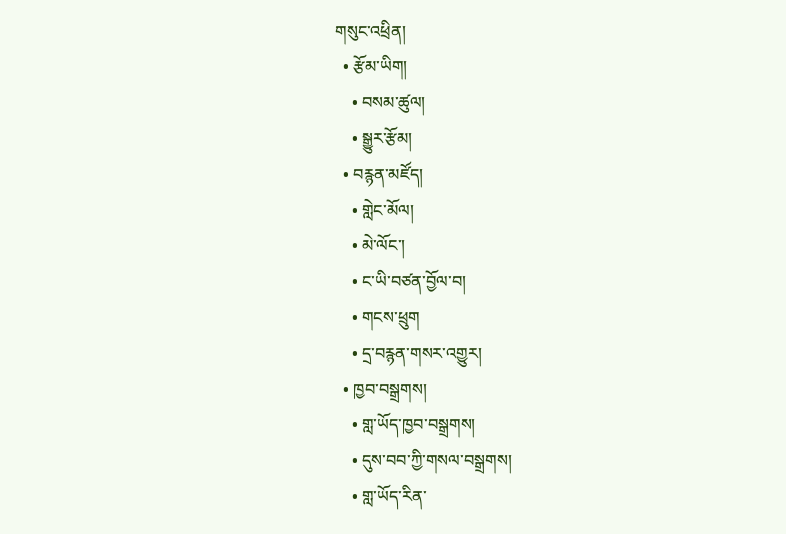གསུང་འཕྲིན།
  • རྩོམ་ཡིག།
    • བསམ་ཚུལ།
    • སྒྱུར་རྩོམ།
  • བརྙན་མཛོད།
    • གླེང་མོལ།
    • མེ་ལོང་།
    • ང་ཡི་བཙན་བྱོལ་བ།
    • གངས་ཕྲུག
    • དྲ་བརྙན་གསར་འགྱུར།
  • ཁྱབ་བསྒྲགས།
    • གླ་ཡོད་ཁྱབ་བསྒྲགས།
    • དུས་བབ་ཀྱི་གསལ་བསྒྲགས།
    • གླ་ཡོད་རིན་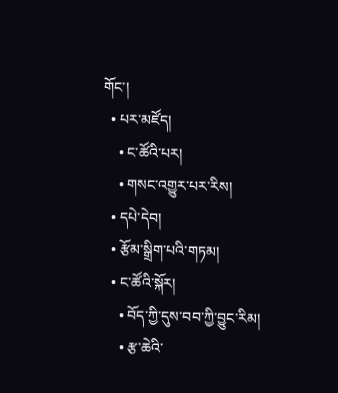གོང་།
  • པར་མཛོད།
    • ང་ཚོའི་པར།
    • གསང་འགྱུར་པར་རིས།
  • དཔེ་དེབ།
  • རྩོམ་སྒྲིག་པའི་གཏམ།
  • ང་ཚོའི་སྐོར།
    • བོད་ཀྱི་དུས་བབ་ཀྱི་བྱུང་རིམ།
    • རྩ་ཆེའི་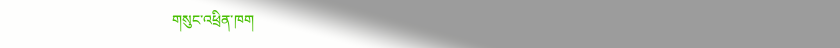གསུང་འཕྲིན་ཁག